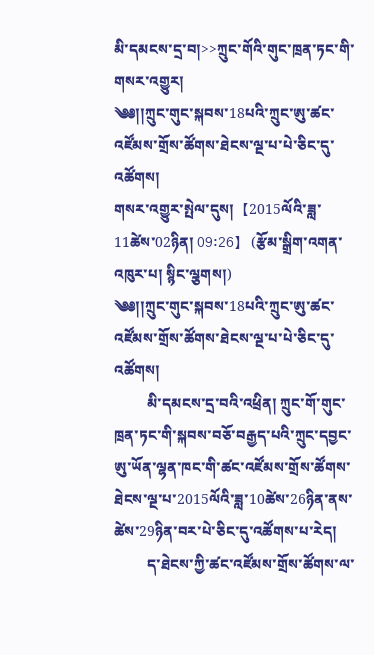མི་དམངས་དྲ་བ།>>ཀྲུང་གོའི་གུང་ཁྲན་ཏང་གི་གསར་འགྱུར།
༄༅།།ཀྲུང་གུང་སྐབས་18པའི་ཀྲུང་ཨུ་ཚང་འཛོམས་གྲོས་ཚོགས་ཐེངས་ལྔ་པ་པེ་ཅིང་དུ་འཚོགས།
གསར་འགྱུར་སྤེལ་དུས།  【2015ལོའི་ཟླ་ 11ཚེས་02ཉིན། 09:26】   (རྩོམ་སྒྲིག་འགན་འཁུར་པ། སྙིང་ལྕགས།)
༄༅།།ཀྲུང་གུང་སྐབས་18པའི་ཀྲུང་ཨུ་ཚང་འཛོམས་གྲོས་ཚོགས་ཐེངས་ལྔ་པ་པེ་ཅིང་དུ་འཚོགས།
         མི་དམངས་དྲ་བའི་འཕྲིན། ཀྲུང་གོ་གུང་ཁྲན་ཏང་གི་སྐབས་བཅོ་བརྒྱད་པའི་ཀྲུང་དབྱང་ཨུ་ཡོན་ལྷན་ཁང་གི་ཚང་འཛོམས་གྲོས་ཚོགས་ཐེངས་ལྔ་པ་2015ལོའི་ཟླ་10ཚེས་26ཉིན་ནས་ཚེས་29ཉིན་བར་པེ་ཅིང་དུ་འཚོགས་པ་རེད།
         ད་ཐེངས་ཀྱི་ཚང་འཛོམས་གྲོས་ཚོགས་ལ་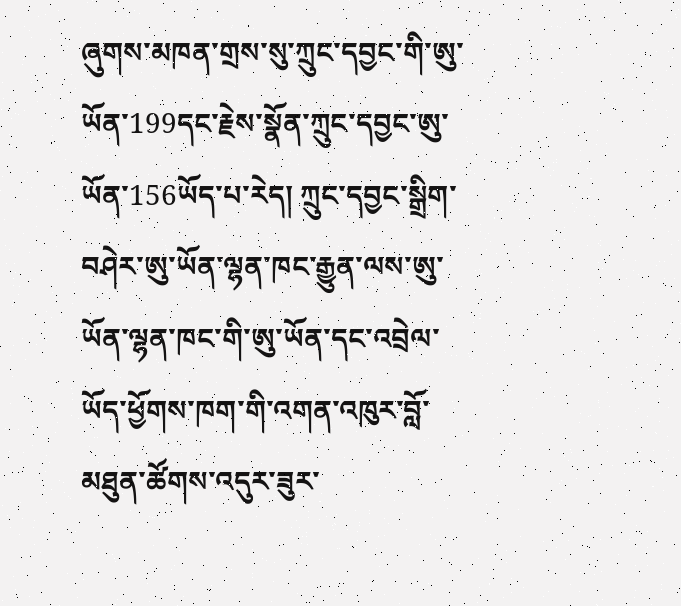ཞུགས་མཁན་གྲས་སུ་ཀྲུང་དབྱང་གི་ཨུ་ཡོན་199དང་རྗེས་སྣོན་ཀྲུང་དབྱང་ཨུ་ཡོན་156ཡོད་པ་རེད། ཀྲུང་དབྱང་སྒྲིག་བཤེར་ཨུ་ཡོན་ལྷན་ཁང་རྒྱུན་ལས་ཨུ་ཡོན་ལྷན་ཁང་གི་ཨུ་ཡོན་དང་འབྲེལ་ཡོད་ཕྱོགས་ཁག་གི་འགན་འཁུར་བློ་མཐུན་ཚོགས་འདུར་ཟུར་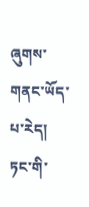ཞུགས་གནང་ཡོད་པ་རེད། ཏང་གི་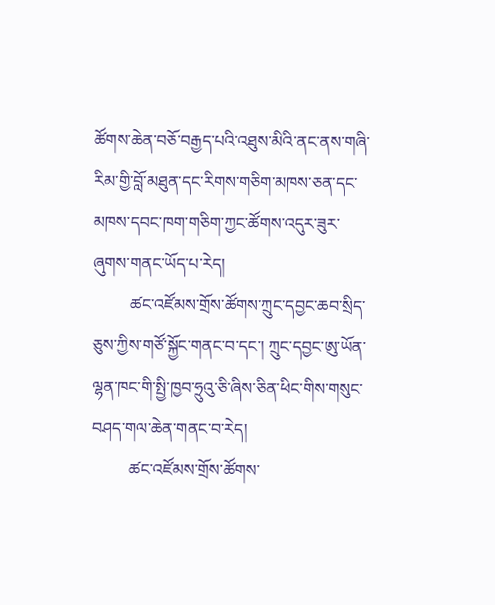ཚོགས་ཆེན་བཅོ་བརྒྱད་པའི་འཐུས་མིའི་ནང་ནས་གཞི་རིམ་གྱི་བློ་མཐུན་དང་རིགས་གཅིག་མཁས་ཅན་དང་མཁས་དབང་ཁག་གཅིག་ཀྱང་ཚོགས་འདུར་ཟུར་ཞུགས་གནང་ཡོད་པ་རེད།
         ཚང་འཛོམས་གྲོས་ཚོགས་ཀྲུང་དབྱང་ཆབ་སྲིད་ཅུས་ཀྱིས་གཙོ་སྐྱོང་གནང་བ་དང་། ཀྲུང་དབྱང་ཨུ་ཡོན་ལྷན་ཁང་གི་སྤྱི་ཁྱབ་ཧྲུའུ་ཅི་ཞིས་ཅིན་ཕིང་གིས་གསུང་བཤད་གལ་ཆེན་གནང་བ་རེད།
         ཚང་འཛོམས་གྲོས་ཚོགས་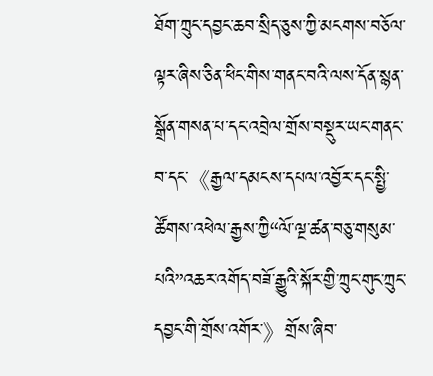ཐོག་ཀྲུང་དབྱང་ཆབ་སྲིད་ཅུས་ཀྱི་མངགས་བཅོལ་ལྟར་ཞིས་ཅིན་ཕིང་གིས་གནང་བའི་ལས་དོན་སྙན་སྒྲོན་གསན་པ་དང་འབྲེལ་གྲོས་བསྡུར་ཡང་གནང་བ་དང་《རྒྱལ་དམངས་དཔལ་འབྱོར་དང་སྤྱི་ཚོགས་འཕེལ་རྒྱས་ཀྱི“ལོ་ལྔ་ཚན་བཅུ་གསུམ་པའི”འཆར་འགོད་བཟོ་རྒྱུའི་སྐོར་གྱི་ཀྲུང་གུང་ཀྲུང་དབྱང་གི་གྲོས་འགོར་》གྲོས་ཞིབ་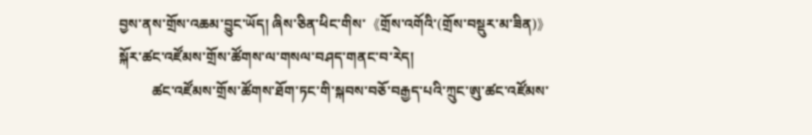བྱས་ནས་གྲོས་འཆམ་བྱུང་ཡོད། ཞིས་ཅིན་ཕིང་གིས་《གྲོས་འགོའི་(གྲོས་བསྡུར་མ་ཟིན)》སྐོར་ཚང་འཛོམས་གྲོས་ཚོགས་ལ་གསལ་བཤད་གནང་བ་རེད།
         ཚང་འཛོམས་གྲོས་ཚོགས་ཐོག་ཏང་གི་སྐབས་བཅོ་བརྒྱད་པའི་ཀྲུང་ཨུ་ཚང་འཛོམས་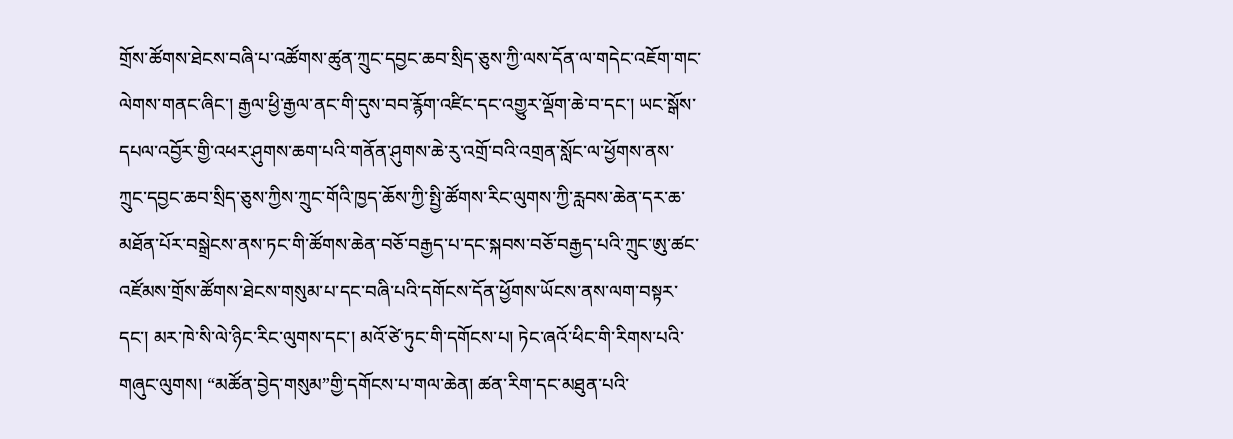གྲོས་ཚོགས་ཐེངས་བཞི་པ་འཚོགས་ཚུན་ཀྲུང་དབྱང་ཆབ་སྲིད་ཅུས་ཀྱི་ལས་དོན་ལ་གདེང་འཇོག་གང་ལེགས་གནང་ཞིང་། རྒྱལ་ཕྱི་རྒྱལ་ནང་གི་དུས་བབ་རྙོག་འཛིང་དང་འགྱུར་ལྡོག་ཆེ་བ་དང་། ཡང་སྒོས་དཔལ་འབྱོར་གྱི་འཕར་ཤུགས་ཆག་པའི་གནོན་ཤུགས་ཆེ་རུ་འགྲོ་བའི་འགྲན་སློང་ལ་ཕྱོགས་ནས་ཀྲུང་དབྱང་ཆབ་སྲིད་ཅུས་ཀྱིས་ཀྲུང་གོའི་ཁྱད་ཆོས་ཀྱི་སྤྱི་ཚོགས་རིང་ལུགས་ཀྱི་རླབས་ཆེན་དར་ཆ་མཐོན་པོར་བསྒྲེངས་ནས་ཏང་གི་ཚོགས་ཆེན་བཅོ་བརྒྱད་པ་དང་སྐབས་བཅོ་བརྒྱད་པའི་ཀྲུང་ཨུ་ཚང་འཛོམས་གྲོས་ཚོགས་ཐེངས་གསུམ་པ་དང་བཞི་པའི་དགོངས་དོན་ཕྱོགས་ཡོངས་ནས་ལག་བསྟར་དང་། མར་ཁེ་སི་ལེ་ཉིང་རིང་ལུགས་དང་། མའོ་ཙེ་ཏུང་གི་དགོངས་པ། ཏེང་ཞའོ་ཕིང་གི་རིགས་པའི་གཞུང་ལུགས། “མཚོན་བྱེད་གསུམ”གྱི་དགོངས་པ་གལ་ཆེན། ཚན་རིག་དང་མཐུན་པའི་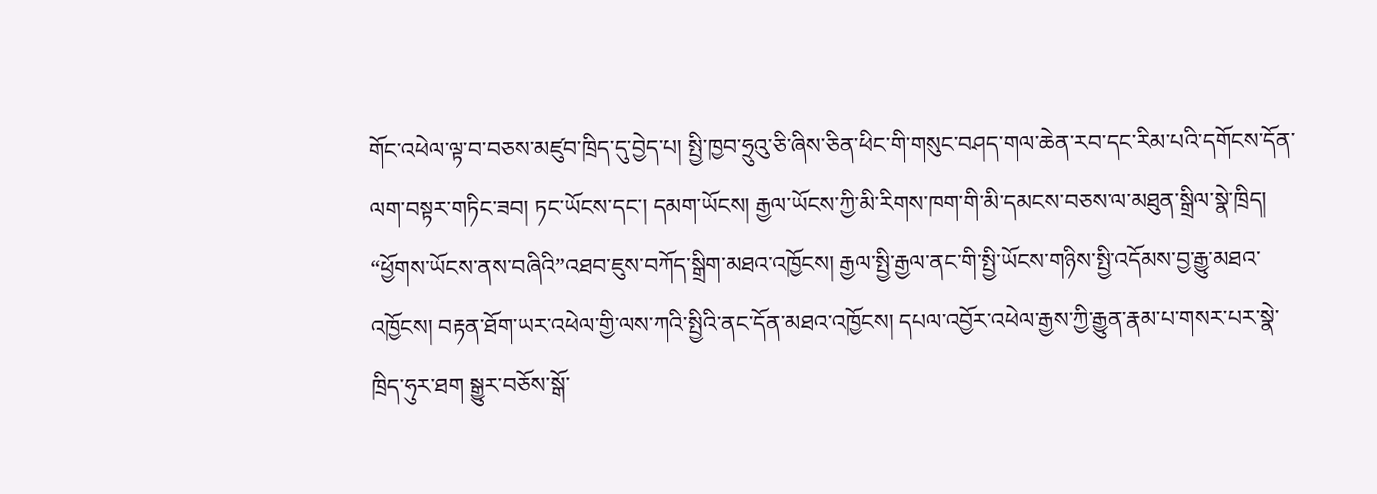གོང་འཕེལ་ལྟ་བ་བཅས་མཛུབ་ཁྲིད་དུ་བྱེད་པ། སྤྱི་ཁྱབ་ཧྲུའུ་ཅི་ཞིས་ཅིན་ཕིང་གི་གསུང་བཤད་གལ་ཆེན་རབ་དང་རིམ་པའི་དགོངས་དོན་ལག་བསྟར་གཏིང་ཟབ། ཏང་ཡོངས་དང་། དམག་ཡོངས། རྒྱལ་ཡོངས་ཀྱི་མི་རིགས་ཁག་གི་མི་དམངས་བཅས་ལ་མཐུན་སྒྲིལ་སྣེ་ཁྲིད། “ཕྱོགས་ཡོངས་ནས་བཞིའི”འཐབ་ཇུས་བཀོད་སྒྲིག་མཐའ་འཁྱོངས། རྒྱལ་སྤྱི་རྒྱལ་ནང་གི་སྤྱི་ཡོངས་གཉིས་སྤྱི་འདོམས་བྱ་རྒྱུ་མཐའ་འཁྱོངས། བརྟན་ཐོག་ཡར་འཕེལ་གྱི་ལས་ཀའི་སྤྱིའི་ནང་དོན་མཐའ་འཁྱོངས། དཔལ་འབྱོར་འཕེལ་རྒྱས་ཀྱི་རྒྱུན་རྣམ་པ་གསར་པར་སྣེ་ཁྲིད་ཧུར་ཐག སྒྱུར་བཅོས་སྒོ་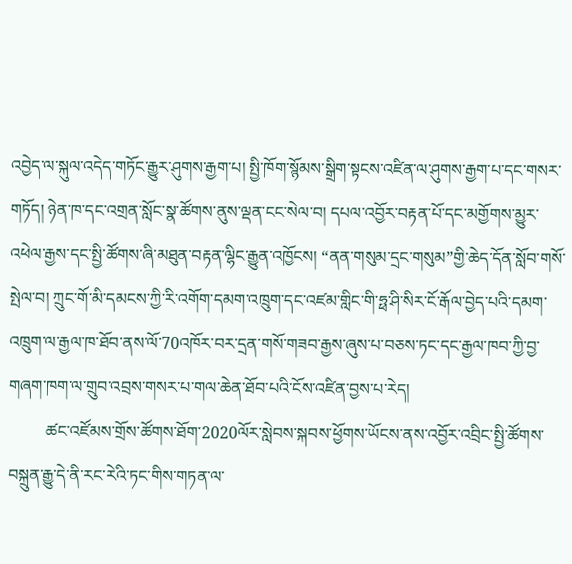འབྱེད་ལ་སྐུལ་འདེད་གཏོང་རྒྱུར་ཤུགས་རྒྱག་པ། སྤྱི་ཁོག་སྙོམས་སྒྲིག་སྟངས་འཛིན་ལ་ཤུགས་རྒྱག་པ་དང་གསར་གཏོད། ཉེན་ཁ་དང་འགྲན་སློང་སྣ་ཚོགས་ནུས་ལྡན་ངང་སེལ་བ། དཔལ་འབྱོར་བརྟན་པོ་དང་མགྱོགས་མྱུར་འཕེལ་རྒྱས་དང་སྤྱི་ཚོགས་ཞི་མཐུན་བརྟན་ལྷིང་རྒྱུན་འཁྱོངས། “ནན་གསུམ་དྲང་གསུམ”གྱི་ཆེད་དོན་སློབ་གསོ་སྤེལ་བ། ཀྲུང་གོ་མི་དམངས་ཀྱི་རི་འགོག་དམག་འཁྲུག་དང་འཛམ་གླིང་གི་ཧྥ་ཤི་སིར་ངོ་རྒོལ་བྱེད་པའི་དམག་འཁྲུག་ལ་རྒྱལ་ཁ་ཐོབ་ནས་ལོ་70འཁོར་བར་དྲན་གསོ་གཟབ་རྒྱས་ཞུས་པ་བཅས་ཏང་དང་རྒྱལ་ཁབ་ཀྱི་བྱ་གཞག་ཁག་ལ་གྲུབ་འབྲས་གསར་པ་གལ་ཆེན་ཐོབ་པའི་ངོས་འཛིན་བྱས་པ་རེད།
         ཚང་འཛོམས་གྲོས་ཚོགས་ཐོག་2020ལོར་སླེབས་སྐབས་ཕྱོགས་ཡོངས་ནས་འབྱོར་འབྲིང་སྤྱི་ཚོགས་བསྐྲུན་རྒྱུ་དེ་ནི་རང་རེའི་ཏང་གིས་གཏན་ལ་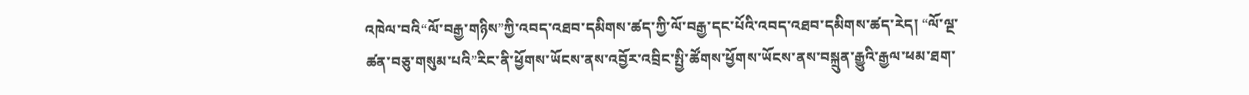འཁེལ་བའི“ལོ་བརྒྱ་གཉིས”ཀྱི་འབད་འཐབ་དམིགས་ཚད་ཀྱི་ལོ་བརྒྱ་དང་པོའི་འབད་འཐབ་དམིགས་ཚད་རེད། “ལོ་ལྔ་ཚན་བཅུ་གསུམ་པའི”རིང་ནི་ཕྱོགས་ཡོངས་ནས་འབྱོར་འབྲིང་སྤྱི་ཚོགས་ཕྱོགས་ཡོངས་ནས་བསྐྲུན་རྒྱུའི་རྒྱལ་ཕམ་ཐག་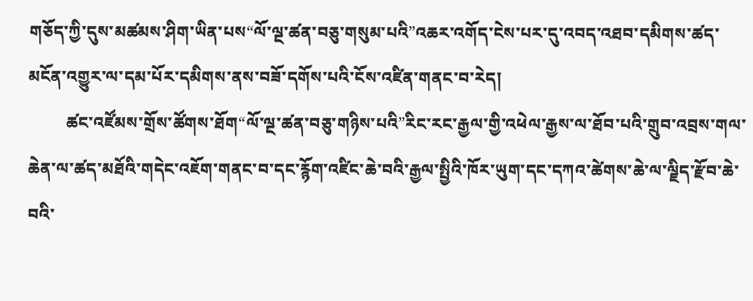གཅོད་ཀྱི་དུས་མཚམས་ཤིག་ཡིན་པས“ལོ་ལྔ་ཚན་བཅུ་གསུམ་པའི”འཆར་འགོད་ངེས་པར་དུ་འབད་འཐབ་དམིགས་ཚད་མངོན་འགྱུར་ལ་དམ་པོར་དམིགས་ནས་བཟོ་དགོས་པའི་ངོས་འཛིན་གནང་བ་རེད།
         ཚང་འཛོམས་གྲོས་ཚོགས་ཐོག“ལོ་ལྔ་ཚན་བཅུ་གཉིས་པའི”རིང་རང་རྒྱལ་གྱི་འཕེལ་རྒྱས་ལ་ཐོབ་པའི་གྲུབ་འབྲས་གལ་ཆེན་ལ་ཚད་མཐོའི་གདེང་འཇོག་གནང་བ་དང་རྙོག་འཛིང་ཆེ་བའི་རྒྱལ་སྤྱིའི་ཁོར་ཡུག་དང་དཀའ་ཚེགས་ཆེ་ལ་ལྗིད་རྫོབ་ཆེ་བའི་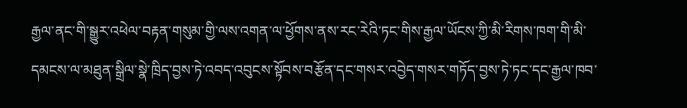རྒྱལ་ནང་གི་སྒྱུར་འཕེལ་བརྟན་གསུམ་གྱི་ལས་འགན་ལ་ཕྱོགས་ནས་རང་རེའི་ཏང་གིས་རྒྱལ་ཡོངས་ཀྱི་མི་རིགས་ཁག་གི་མི་དམངས་ལ་མཐུན་སྒྲིལ་སྣེ་ཁྲིད་བྱས་ཏེ་འབད་འབུངས་སྟོབས་བརྩོན་དང་གསར་འབྱེད་གསར་གཏོད་བྱས་ཏེ་ཏང་དང་རྒྱལ་ཁབ་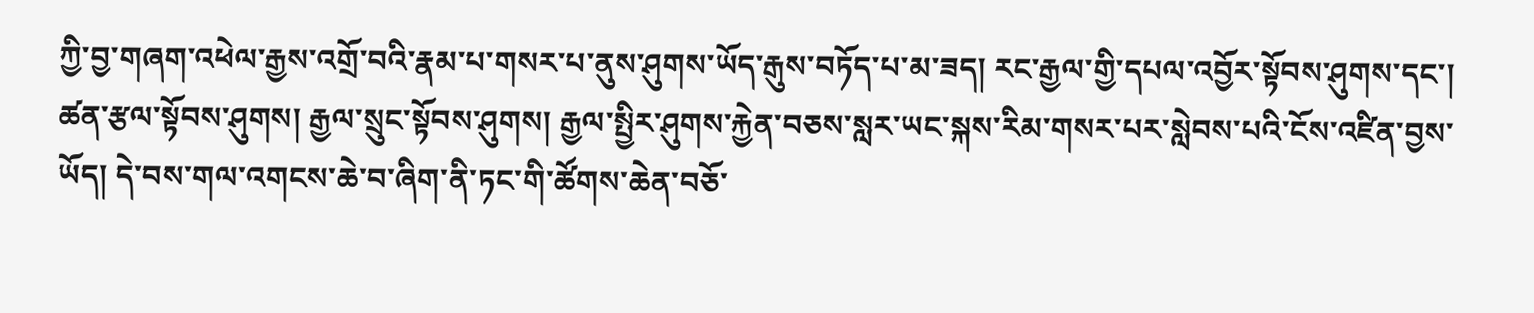ཀྱི་བྱ་གཞག་འཕེལ་རྒྱས་འགྲོ་བའི་རྣམ་པ་གསར་པ་ནུས་ཤུགས་ཡོད་རྒུས་བཏོད་པ་མ་ཟད། རང་རྒྱལ་གྱི་དཔལ་འབྱོར་སྟོབས་ཤུགས་དང་། ཚན་རྩལ་སྟོབས་ཤུགས། རྒྱལ་སྲུང་སྟོབས་ཤུགས། རྒྱལ་སྤྱིར་ཤུགས་རྐྱེན་བཅས་སླར་ཡང་སྐས་རིམ་གསར་པར་སླེབས་པའི་ངོས་འཛིན་བྱས་ཡོད། དེ་བས་གལ་འགངས་ཆེ་བ་ཞིག་ནི་ཏང་གི་ཚོགས་ཆེན་བཅོ་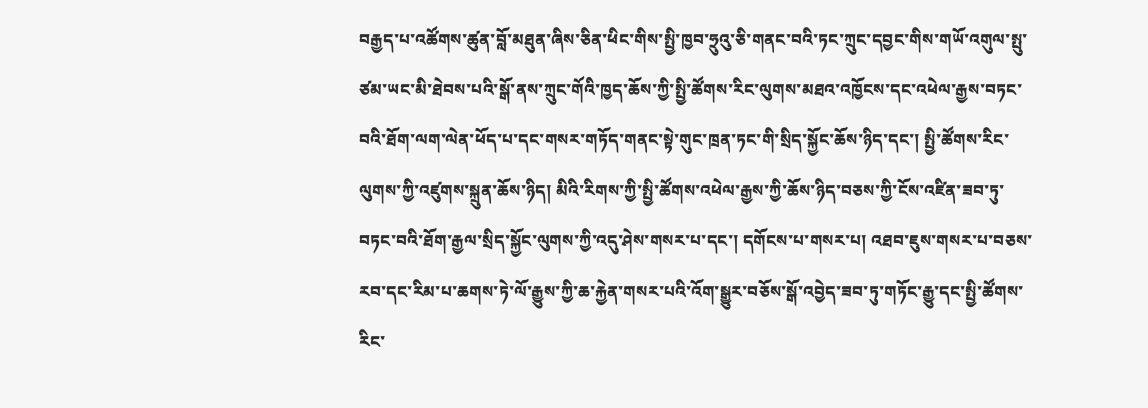བརྒྱད་པ་འཚོགས་ཚུན་བློ་མཐུན་ཞིས་ཅིན་ཕིང་གིས་སྤྱི་ཁྱབ་ཧྲུའུ་ཅི་གནང་བའི་ཏང་ཀྲུང་དབྱང་གིས་གཡོ་འགུལ་སྤུ་ཙམ་ཡང་མི་ཐེབས་པའི་སྒོ་ནས་ཀྲུང་གོའི་ཁྱད་ཆོས་ཀྱི་སྤྱི་ཚོགས་རིང་ལུགས་མཐའ་འཁྱོངས་དང་འཕེལ་རྒྱས་བཏང་བའི་ཐོག་ལག་ལེན་ཕོད་པ་དང་གསར་གཏོད་གནང་སྟེ་གུང་ཁྲན་ཏང་གི་སྲིད་སྐྱོང་ཆོས་ཉིད་དང་། སྤྱི་ཚོགས་རིང་ལུགས་ཀྱི་འཛུགས་སྐྲུན་ཆོས་ཉིད། མིའི་རིགས་ཀྱི་སྤྱི་ཚོགས་འཕེལ་རྒྱས་ཀྱི་ཆོས་ཉིད་བཅས་ཀྱི་ངོས་འཛིན་ཟབ་ཏུ་བཏང་བའི་ཐོག་རྒྱལ་སྲིད་སྐྱོང་ལུགས་ཀྱི་འདུ་ཤེས་གསར་པ་དང་། དགོངས་པ་གསར་པ། འཐབ་ཇུས་གསར་པ་བཅས་རབ་དང་རིམ་པ་ཆགས་ཏེ་ལོ་རྒྱུས་ཀྱི་ཆ་རྐྱེན་གསར་པའི་འོག་སྒྱུར་བཅོས་སྒོ་འབྱེད་ཟབ་ཏུ་གཏོང་རྒྱུ་དང་སྤྱི་ཚོགས་རིང་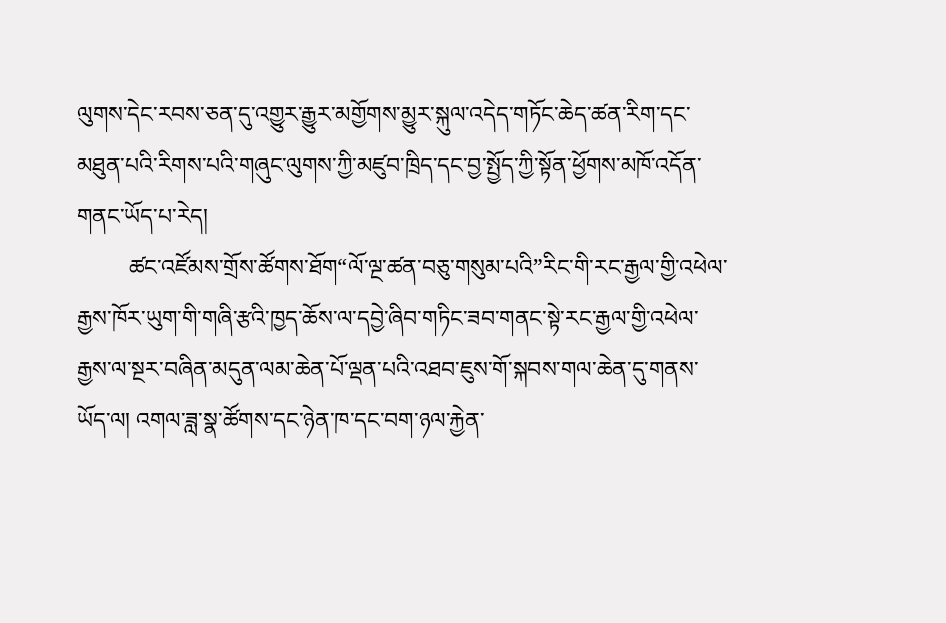ལུགས་དེང་རབས་ཅན་དུ་འགྱུར་རྒྱུར་མགྱོགས་མྱུར་སྐུལ་འདེད་གཏོང་ཆེད་ཚན་རིག་དང་མཐུན་པའི་རིགས་པའི་གཞུང་ལུགས་ཀྱི་མཛུབ་ཁྲིད་དང་བྱ་སྤྱོད་ཀྱི་སྟོན་ཕྱོགས་མཁོ་འདོན་གནང་ཡོད་པ་རེད།
         ཚང་འཛོམས་གྲོས་ཚོགས་ཐོག“ལོ་ལྔ་ཚན་བཅུ་གསུམ་པའི”རིང་གི་རང་རྒྱལ་གྱི་འཕེལ་རྒྱས་ཁོར་ཡུག་གི་གཞི་རྩའི་ཁྱད་ཆོས་ལ་དབྱེ་ཞིབ་གཏིང་ཟབ་གནང་སྟེ་རང་རྒྱལ་གྱི་འཕེལ་རྒྱས་ལ་སྔར་བཞིན་མདུན་ལམ་ཆེན་པོ་ལྡན་པའི་འཐབ་ཇུས་གོ་སྐབས་གལ་ཆེན་དུ་གནས་ཡོད་ལ། འགལ་ཟླ་སྣ་ཚོགས་དང་ཉེན་ཁ་དང་བག་ཉལ་རྐྱེན་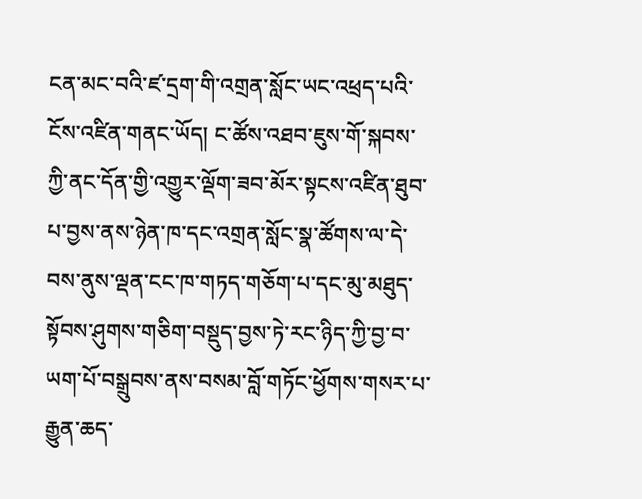ངན་མང་བའི་ཛ་དྲག་གི་འགྲན་སློང་ཡང་འཕྲད་པའི་ངོས་འཛིན་གནང་ཡོད། ང་ཚོས་འཐབ་ཇུས་གོ་སྐབས་ཀྱི་ནང་དོན་གྱི་འགྱུར་ལྡོག་ཟབ་མོར་སྟངས་འཛིན་ཐུབ་པ་བྱས་ནས་ཉེན་ཁ་དང་འགྲན་སློང་སྣ་ཚོགས་ལ་དེ་བས་ནུས་ལྡན་ངང་ཁ་གཏད་གཅོག་པ་དང་མུ་མཐུད་སྟོབས་ཤུགས་གཅིག་བསྡུད་བྱས་ཏེ་རང་ཉིད་ཀྱི་བྱ་བ་ཡག་པོ་བསྒྲུབས་ནས་བསམ་བློ་གཏོང་ཕྱོགས་གསར་པ་རྒྱུན་ཆད་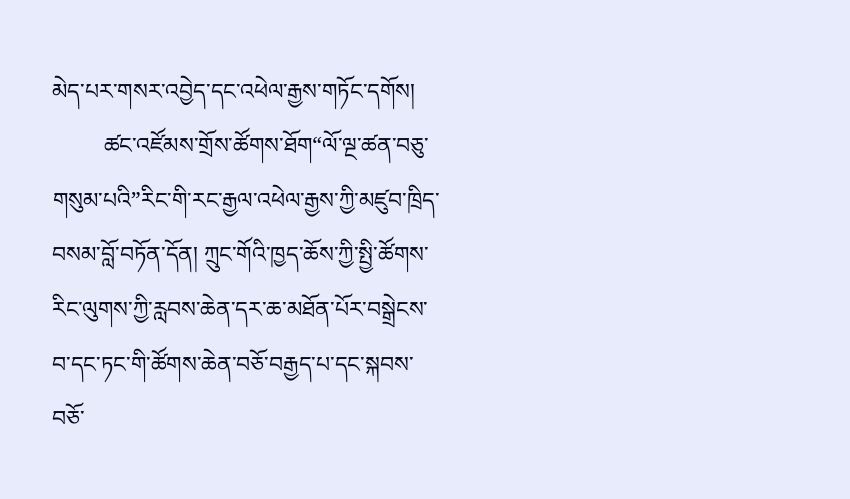མེད་པར་གསར་འབྱེད་དང་འཕེལ་རྒྱས་གཏོང་དགོས།
         ཚང་འཛོམས་གྲོས་ཚོགས་ཐོག“ལོ་ལྔ་ཚན་བཅུ་གསུམ་པའི”རིང་གི་རང་རྒྱལ་འཕེལ་རྒྱས་ཀྱི་མཛུབ་ཁྲིད་བསམ་བློ་བཏོན་དོན། ཀྲུང་གོའི་ཁྱད་ཆོས་ཀྱི་སྤྱི་ཚོགས་རིང་ལུགས་ཀྱི་རླབས་ཆེན་དར་ཆ་མཐོན་པོར་བསྒྲེངས་བ་དང་ཏང་གི་ཚོགས་ཆེན་བཅོ་བརྒྱད་པ་དང་སྐབས་བཅོ་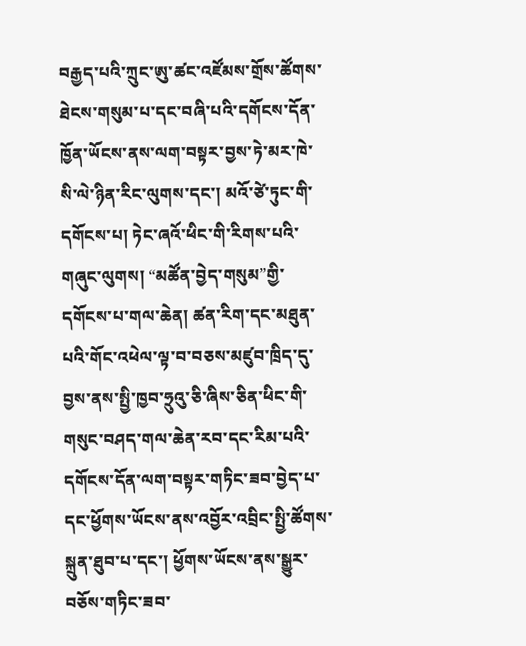བརྒྱད་པའི་ཀྲུང་ཨུ་ཚང་འཛོམས་གྲོས་ཚོགས་ཐེངས་གསུམ་པ་དང་བཞི་པའི་དགོངས་དོན་ཁྱོན་ཡོངས་ནས་ལག་བསྟར་བྱས་ཏེ་མར་ཁེ་སི་ལེ་ཉིན་རིང་ལུགས་དང་། མའོ་ཙེ་ཏུང་གི་དགོངས་པ། ཏེང་ཞའོ་ཕིང་གི་རིགས་པའི་གཞུང་ལུགས། “མཚོན་བྱེད་གསུམ”གྱི་དགོངས་པ་གལ་ཆེན། ཚན་རིག་དང་མཐུན་པའི་གོང་འཕེལ་ལྟ་བ་བཅས་མཛུབ་ཁྲིད་དུ་བྱས་ནས་སྤྱི་ཁྱབ་ཧྲུའུ་ཅི་ཞིས་ཅིན་ཕིང་གི་གསུང་བཤད་གལ་ཆེན་རབ་དང་རིམ་པའི་དགོངས་དོན་ལག་བསྟར་གཏིང་ཟབ་བྱེད་པ་དང་ཕྱོགས་ཡོངས་ནས་འབྱོར་འབྲིང་སྤྱི་ཚོགས་སྐྲུན་ཐུབ་པ་དང་། ཕྱོགས་ཡོངས་ནས་སྒྱུར་བཅོས་གཏིང་ཟབ་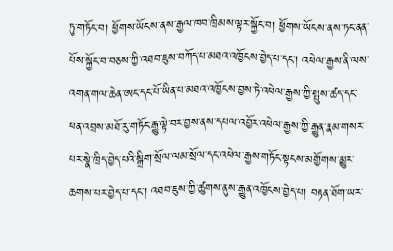ཏུ་གཏོང་བ། ཕྱོགས་ཡོངས་ནས་རྒྱལ་ཁབ་ཁྲིམས་ལྟར་སྐྱོང་བ། ཕྱོགས་ཡོངས་ནས་ཏང་ནན་པོས་སྐྱོང་བ་བཅས་ཀྱི་འཐབ་ཇུས་བཀོད་པ་མཐའ་འཁྱོངས་བྱེད་པ་དང་། འཕེལ་རྒྱས་ནི་ལས་འགན་གལ་ཆེན་ཨང་དང་པོ་ཡིན་པ་མཐའ་འཁྱོངས་བྱས་ཏེ་འཕེལ་རྒྱས་ཀྱི་སྤུས་ཚད་དང་ཕན་འབྲས་མཐོ་རུ་གཏོང་རྒྱུ་ལྟེ་བར་བྱས་ནས་དཔལ་འབྱོར་འཕེལ་རྒྱས་ཀྱི་རྒྱུན་རྣམ་གསར་པར་སྣེ་ཁྲིད་བྱེད་པའི་སྒྲིག་སྲོལ་ལམ་སྲོལ་དང་འཕེལ་རྒྱས་གཏོང་སྟངས་མགྱོགས་མྱུར་ཆགས་པར་བྱེད་པ་དང་། འཐབ་ཇུས་ཀྱི་ཚུགས་ནུས་རྒྱུན་འཁྱོངས་བྱེད་པ། བརྟན་ཐོག་ཡར་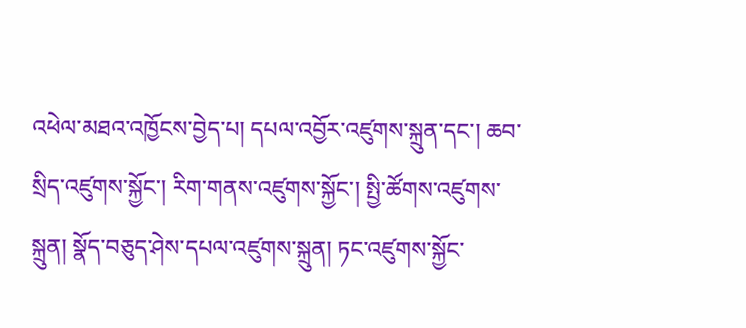འཕེལ་མཐའ་འཁྱོངས་བྱེད་པ། དཔལ་འབྱོར་འཛུགས་སྐྲུན་དང་། ཆབ་སྲིད་འཛུགས་སྐྱོང་། རིག་གནས་འཛུགས་སྐྱོང་། སྤྱི་ཚོགས་འཛུགས་སྐྲུན། སྣོད་བཅུད་ཤེས་དཔལ་འཛུགས་སྐྲུན། ཏང་འཛུགས་སྐྱོང་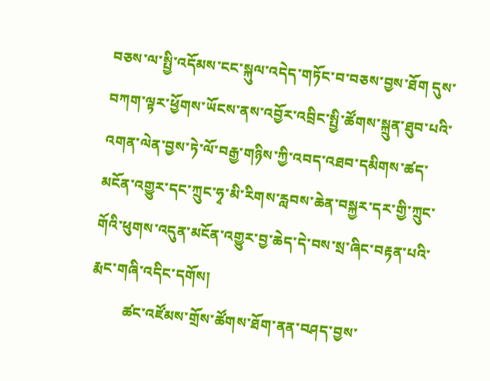བཅས་ལ་སྤྱི་འདོམས་ངང་སྐུལ་འདེད་གཏོང་བ་བཅས་བྱས་ཐོག དུས་བཀག་ལྟར་ཕྱོགས་ཡོངས་ནས་འབྱོར་འབྲིང་སྤྱི་ཚོགས་སྐྲུན་ཐུབ་པའི་འགན་ལེན་བྱས་ཏེ་ལོ་བརྒྱ་གཉིས་ཀྱི་འབད་འཐབ་དམིགས་ཚད་མངོན་འགྱུར་དང་ཀྲུང་ཧྭ་མི་རིགས་རླབས་ཆེན་བསྐྱར་དར་གྱི་ཀྲུང་གོའི་ཕུགས་འདུན་མངོན་འགྱུར་བྱ་ཆེད་དེ་བས་སྲ་ཞིང་བརྟན་པའི་རྨང་གཞི་འདིང་དགོས།
         ཚང་འཛོམས་གྲོས་ཚོགས་ཐོག་ནན་བཤད་བྱས་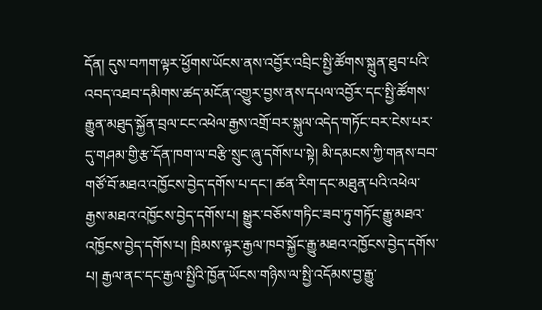དོན། དུས་བཀག་ལྟར་ཕྱོགས་ཡོངས་ནས་འབྱོར་འབྲིང་སྤྱི་ཚོགས་སྐྲུན་ཐུབ་པའི་འབད་འཐབ་དམིགས་ཚད་མངོན་འགྱུར་བྱས་ནས་དཔལ་འབྱོར་དང་སྤྱི་ཚོགས་རྒྱུན་མཐུད་སྐྱོན་བྲལ་ངང་འཕེལ་རྒྱས་འགྲོ་བར་སྐུལ་འདེད་གཏོང་བར་ངེས་པར་དུ་གཤམ་གྱི་རྩ་དོན་ཁག་ལ་བརྩི་སྲུང་ཞུ་དགོས་པ་སྟེ། མི་དམངས་ཀྱི་གནས་བབ་གཙོ་བོ་མཐའ་འཁྱོངས་བྱེད་དགོས་པ་དང་། ཚན་རིག་དང་མཐུན་པའི་འཕེལ་རྒྱས་མཐའ་འཁྱོངས་བྱེད་དགོས་པ། སྒྱུར་བཅོས་གཏིང་ཟབ་ཏུ་གཏོང་རྒྱུ་མཐའ་འཁྱོངས་བྱེད་དགོས་པ། ཁྲིམས་ལྟར་རྒྱལ་ཁབ་སྐྱོང་རྒྱུ་མཐའ་འཁྱོངས་བྱེད་དགོས་པ། རྒྱལ་ནང་དང་རྒྱལ་སྤྱིའི་ཁྱོན་ཡོངས་གཉིས་ལ་སྤྱི་འདོམས་བྱ་རྒྱུ་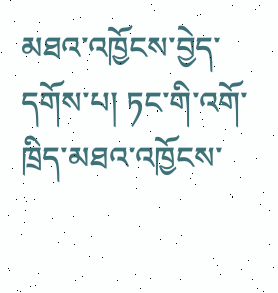མཐའ་འཁྱོངས་བྱེད་དགོས་པ། ཏང་གི་འགོ་ཁྲིད་མཐའ་འཁྱོངས་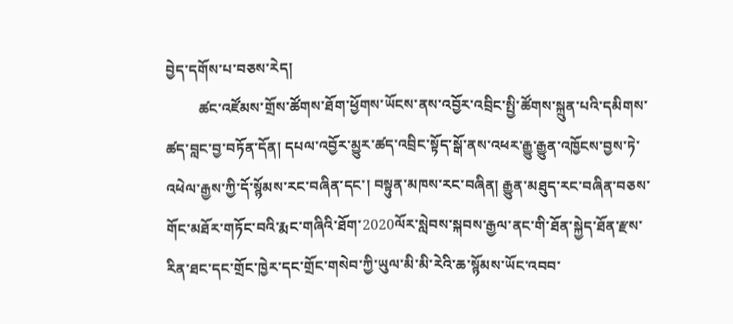བྱེད་དགོས་པ་བཅས་རེད།
         ཚང་འཛོམས་གྲོས་ཚོགས་ཐོག་ཕྱོགས་ཡོངས་ནས་འབྱོར་འབྲིང་སྤྱི་ཚོགས་སྐྲུན་པའི་དམིགས་ཚད་བླང་བྱ་བཏོན་དོན། དཔལ་འབྱོར་མྱུར་ཚད་འབྲིང་སྟོད་སྒོ་ནས་འཕར་རྒྱུ་རྒྱུན་འཁྱོངས་བྱས་ཏེ་འཕེལ་རྒྱས་ཀྱི་དོ་སྙོམས་རང་བཞིན་དང་། བསྟུན་མཁས་རང་བཞིན། རྒྱུན་མཐུད་རང་བཞིན་བཅས་གོང་མཐོར་གཏོང་བའི་རྨང་གཞིའི་ཐོག་2020ལོར་སླེབས་སྐབས་རྒྱལ་ནང་གི་ཐོན་སྐྱེད་ཐོན་རྫས་རིན་ཐང་དང་གྲོང་ཁྱེར་དང་གྲོང་གསེབ་ཀྱི་ཡུལ་མི་མི་རེའི་ཆ་སྙོམས་ཡོང་འབབ་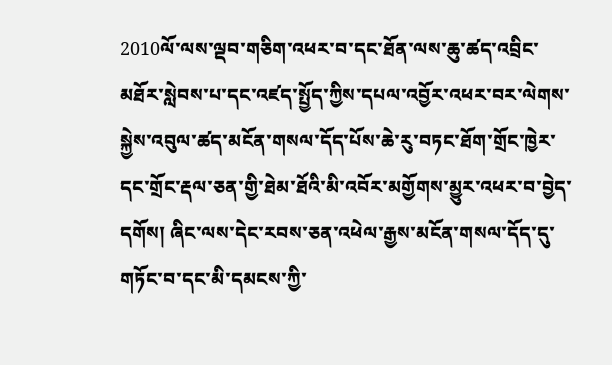2010ལོ་ལས་ལྡབ་གཅིག་འཕར་བ་དང་ཐོན་ལས་ཆུ་ཚད་འབྲིང་མཐོར་སླེབས་པ་དང་འཛད་སྤྱོད་ཀྱིས་དཔལ་འབྱོར་འཕར་བར་ལེགས་སྐྱེས་འབུལ་ཚད་མངོན་གསལ་དོད་པོས་ཆེ་རུ་བཏང་ཐོག་གྲོང་ཁྱེར་དང་གྲོང་རྡལ་ཅན་གྱི་ཐེམ་ཐོའི་མི་འབོར་མགྱོགས་མྱུར་འཕར་བ་བྱེད་དགོས། ཞིང་ལས་དེང་རབས་ཅན་འཕེལ་རྒྱས་མངོན་གསལ་དོད་དུ་གཏོང་བ་དང་མི་དམངས་ཀྱི་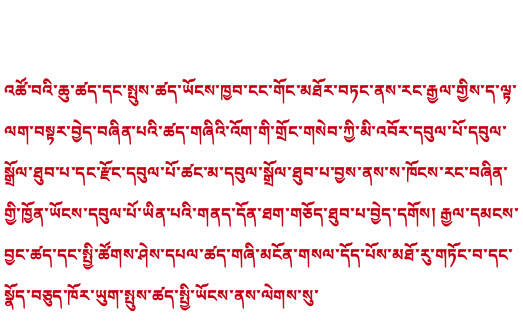འཚོ་བའི་ཆུ་ཚད་དང་སྤུས་ཚད་ཡོངས་ཁྱབ་ངང་གོང་མཐོར་བཏང་ནས་རང་རྒྱལ་གྱིས་ད་ལྟ་ལག་བསྟར་བྱེད་བཞིན་པའི་ཚད་གཞིའི་འོག་གི་གྲོང་གསེབ་ཀྱི་མི་འབོར་དབུལ་པོ་དབུལ་སྒྲོལ་ཐུབ་པ་དང་རྫོང་དབུལ་པོ་ཚང་མ་དབུལ་སྒྲོལ་ཐུབ་པ་བྱས་ནས་ས་ཁོངས་རང་བཞིན་གྱི་ཁྱོན་ཡོངས་དབུལ་པོ་ཡིན་པའི་གནད་དོན་ཐག་གཅོད་ཐུབ་པ་བྱེད་དགོས། རྒྱལ་དམངས་བྱང་ཚད་དང་སྤྱི་ཚོགས་ཤེས་དཔལ་ཚད་གཞི་མངོན་གསལ་དོད་པོས་མཐོ་རུ་གཏོང་བ་དང་སྣོད་བཅུད་ཁོར་ཡུག་སྤུས་ཚད་སྤྱི་ཡོངས་ནས་ལེགས་སུ་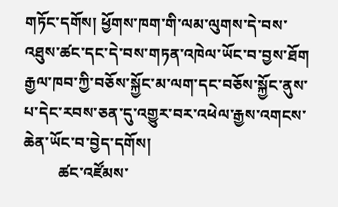གཏོང་དགོས། ཕྱོགས་ཁག་གི་ལམ་ལུགས་དེ་བས་འཐུས་ཚང་དང་དེ་བས་གཏན་འཁེལ་ཡོང་བ་བྱས་ཐོག རྒྱལ་ཁབ་ཀྱི་བཅོས་སྐྱོང་མ་ལག་དང་བཅོས་སྐྱོང་ནུས་པ་དེང་རབས་ཅན་དུ་འགྱུར་བར་འཕེལ་རྒྱས་འགངས་ཆེན་ཡོང་བ་བྱེད་དགོས།
         ཚང་འཛོམས་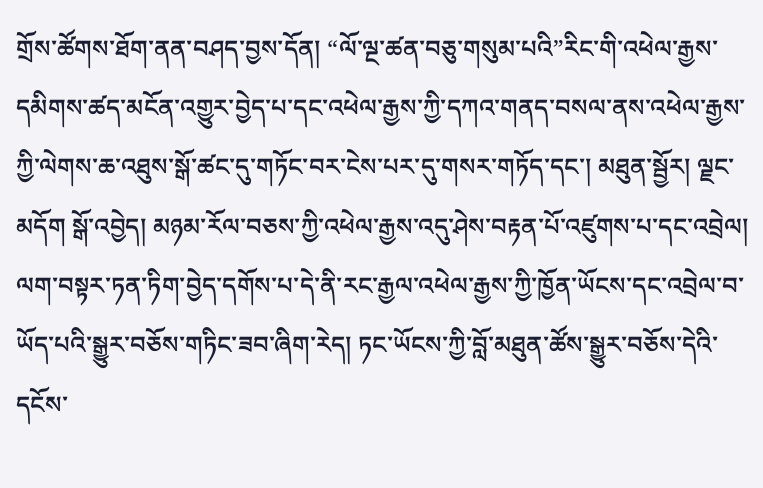གྲོས་ཚོགས་ཐོག་ནན་བཤད་བྱས་དོན། “ལོ་ལྔ་ཚན་བཅུ་གསུམ་པའི”རིང་གི་འཕེལ་རྒྱས་དམིགས་ཚད་མངོན་འགྱུར་བྱེད་པ་དང་འཕེལ་རྒྱས་ཀྱི་དཀའ་གནད་བསལ་ནས་འཕེལ་རྒྱས་ཀྱི་ལེགས་ཆ་འཐུས་སྒོ་ཚང་དུ་གཏོང་བར་ངེས་པར་དུ་གསར་གཏོད་དང་། མཐུན་སྦྱོར། ལྗང་མདོག སྒོ་འབྱེད། མཉམ་རོལ་བཅས་ཀྱི་འཕེལ་རྒྱས་འདུ་ཤེས་བརྟན་པོ་འཛུགས་པ་དང་འབྲེལ། ལག་བསྟར་ཏན་ཏིག་བྱེད་དགོས་པ་དེ་ནི་རང་རྒྱལ་འཕེལ་རྒྱས་ཀྱི་ཁྱོན་ཡོངས་དང་འབྲེལ་བ་ཡོད་པའི་སྒྱུར་བཅོས་གཏིང་ཟབ་ཞིག་རེད། ཏང་ཡོངས་ཀྱི་བློ་མཐུན་ཚོས་སྒྱུར་བཅོས་དེའི་དངོས་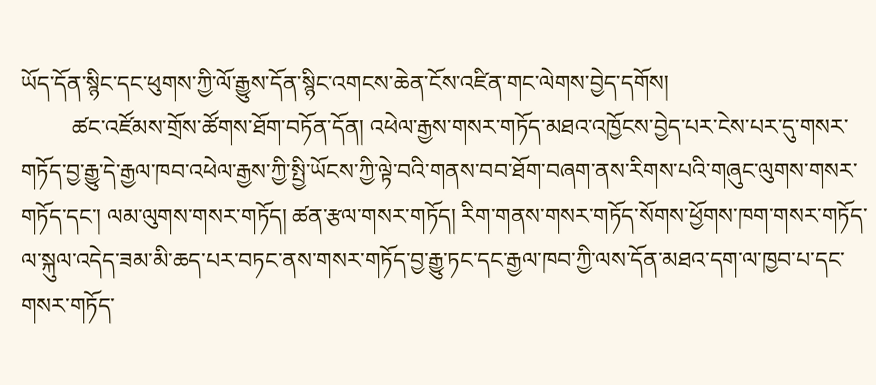ཡོད་དོན་སྙིང་དང་ཕུགས་ཀྱི་ལོ་རྒྱུས་དོན་སྙིང་འགངས་ཆེན་ངོས་འཛིན་གང་ལེགས་བྱེད་དགོས།
         ཚང་འཛོམས་གྲོས་ཚོགས་ཐོག་བཏོན་དོན། འཕེལ་རྒྱས་གསར་གཏོད་མཐའ་འཁྱོངས་བྱེད་པར་ངེས་པར་དུ་གསར་གཏོད་བྱ་རྒྱུ་དེ་རྒྱལ་ཁབ་འཕེལ་རྒྱས་ཀྱི་སྤྱི་ཡོངས་ཀྱི་ལྟེ་བའི་གནས་བབ་ཐོག་བཞག་ནས་རིགས་པའི་གཞུང་ལུགས་གསར་གཏོད་དང་། ལམ་ལུགས་གསར་གཏོད། ཚན་རྩལ་གསར་གཏོད། རིག་གནས་གསར་གཏོད་སོགས་ཕྱོགས་ཁག་གསར་གཏོད་ལ་སྐུལ་འདེད་ཟམ་མི་ཆད་པར་བཏང་ནས་གསར་གཏོད་བྱ་རྒྱུ་ཏང་དང་རྒྱལ་ཁབ་ཀྱི་ལས་དོན་མཐའ་དག་ལ་ཁྱབ་པ་དང་གསར་གཏོད་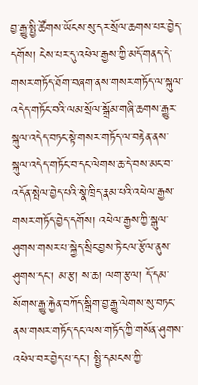བྱ་རྒྱུ་སྤྱི་ཚོགས་ཡོངས་སུ་དར་སྲོལ་ཆགས་པར་བྱེད་དགོས། ངེས་པར་དུ་འཕེལ་རྒྱས་ཀྱི་མདོ་གནད་དེ་གསར་གཏོད་ཐོག་བཞག་ནས་གསར་གཏོད་ལ་སྐུལ་འདེད་གཏོང་བའི་ལམ་སྲོལ་སྒྲོམ་གཞི་ཆགས་རྒྱུར་སྐུལ་འདེད་བཏང་སྟེ་གསར་གཏོད་ལ་བརྟེན་ནས་སྐུལ་འདེད་གཏོང་བ་དང་ལེགས་ཆ་དེ་བས་མང་བ་འདོན་སྤེལ་བྱེད་པའི་སྣེ་ཁྲིད་རྣམ་པའི་འཕེལ་རྒྱས་གསར་གཏོད་བྱེད་དགོས། འཕེལ་རྒྱས་ཀྱི་སྒུལ་ཤུགས་གསར་པ་སྐྱེད་སྲིང་བྱས་ཏེ་ངལ་རྩོལ་ནུས་ཤུགས་དང་། མ་རྩ། ས་ཆ། ལག་རྩལ། དོ་དམ་སོགས་རྒྱུ་རྐྱེན་བཀོད་སྒྲིག་བྱ་རྒྱུ་ལེགས་སུ་བཏང་ནས་གསར་གཏོད་དང་ལས་གཏོད་ཀྱི་གསོན་ཤུགས་འཕེལ་བར་བྱེད་པ་དང་། སྤྱི་དམངས་ཀྱི་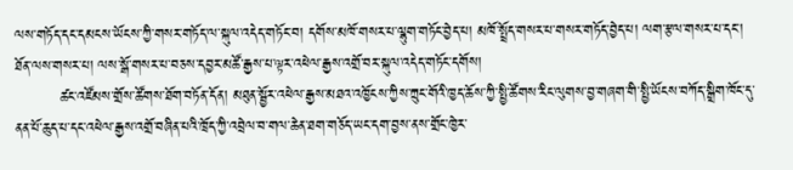ལས་གཏོད་དང་དམངས་ཡོངས་ཀྱི་གསར་གཏོད་ལ་སྐུལ་འདེད་གཏོང་བ། དགོས་མཁོ་གསར་པ་ལྷུག་གཏོང་བྱེད་པ། མཁོ་སྤྲོད་གསར་པ་གསར་གཏོད་བྱེད་པ། ལག་རྩལ་གསར་པ་དང་། ཐོན་ལས་གསར་པ། ལས་སྒོ་གསར་པ་བཅས་དབྱར་མཚོ་རྒྱས་པ་ལྟར་འཕེལ་རྒྱས་འགྲོ་བར་སྐུལ་འདེད་གཏོང་དགོས།
         ཚང་འཛོམས་གྲོས་ཚོགས་ཐོག་བཏོན་དོན། མཐུན་སྦྱོར་འཕེལ་རྒྱས་མཐའ་འཁྱོངས་ཀྱིས་ཀྲུང་གོའི་ཁྱད་ཆོས་ཀྱི་སྤྱི་ཚོགས་རིང་ལུགས་བྱ་གཞག་གི་སྤྱི་ཡོངས་བཀོད་སྒྲིག་ཁོང་དུ་ནན་པོ་ཆུད་པ་དང་འཕེལ་རྒྱས་འགྲོ་བཞིན་པའི་ཁྲོད་ཀྱི་འབྲེལ་བ་གལ་ཆེན་ཐག་གཅོད་ཡང་དག་བྱས་ནས་གྲོང་ཁྱེར་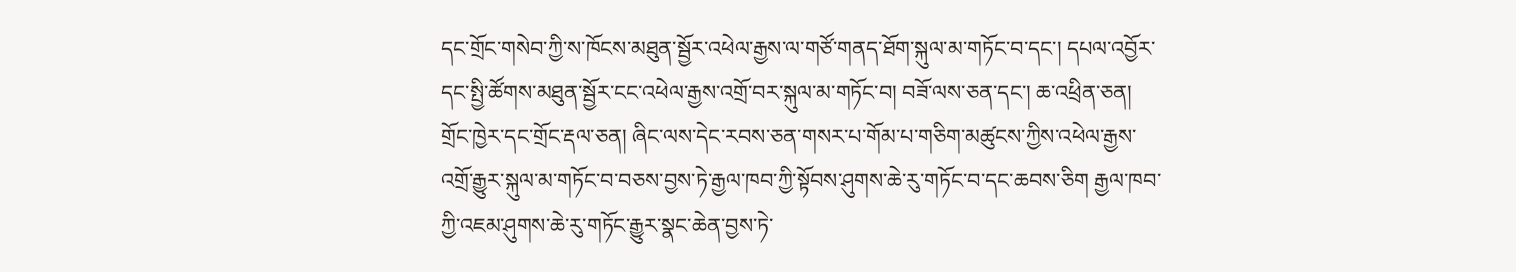དང་གྲོང་གསེབ་ཀྱི་ས་ཁོངས་མཐུན་སྦྱོར་འཕེལ་རྒྱས་ལ་གཙོ་གནད་ཐོག་སྐུལ་མ་གཏོང་བ་དང་། དཔལ་འབྱོར་དང་སྤྱི་ཚོགས་མཐུན་སྦྱོར་ངང་འཕེལ་རྒྱས་འགྲོ་བར་སྐུལ་མ་གཏོང་བ། བཟོ་ལས་ཅན་དང་། ཆ་འཕྲིན་ཅན། གྲོང་ཁྱེར་དང་གྲོང་རྡལ་ཅན། ཞིང་ལས་དེང་རབས་ཅན་གསར་པ་གོམ་པ་གཅིག་མཚུངས་ཀྱིས་འཕེལ་རྒྱས་འགྲོ་རྒྱུར་སྐུལ་མ་གཏོང་བ་བཅས་བྱས་ཏེ་རྒྱལ་ཁབ་ཀྱི་སྟོབས་ཤུགས་ཆེ་རུ་གཏོང་བ་དང་ཆབས་ཅིག རྒྱལ་ཁབ་ཀྱི་འཇམ་ཤུགས་ཆེ་རུ་གཏོང་རྒྱུར་སྣང་ཆེན་བྱས་ཏེ་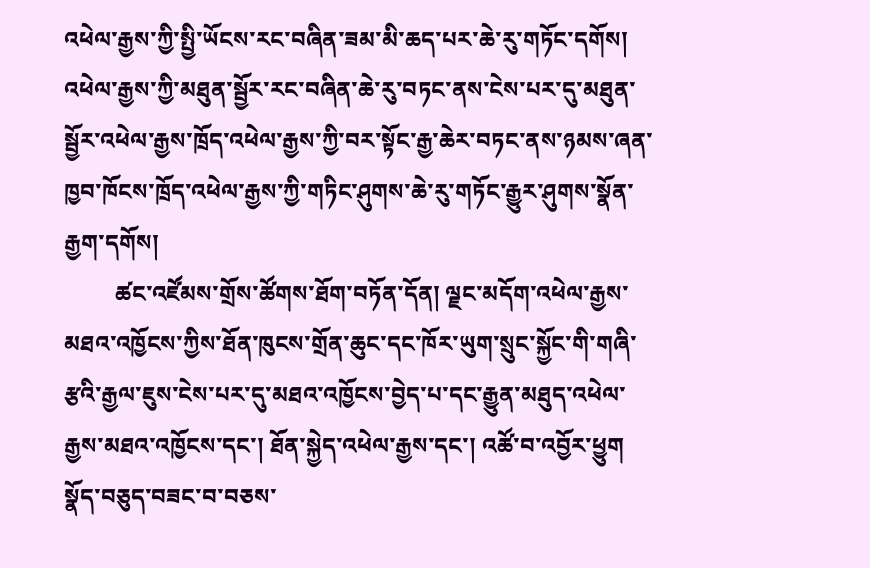འཕེལ་རྒྱས་ཀྱི་སྤྱི་ཡོངས་རང་བཞིན་ཟམ་མི་ཆད་པར་ཆེ་རུ་གཏོང་དགོས། འཕེལ་རྒྱས་ཀྱི་མཐུན་སྦྱོར་རང་བཞིན་ཆེ་རུ་བཏང་ནས་ངེས་པར་དུ་མཐུན་སྦྱོར་འཕེལ་རྒྱས་ཁྲོད་འཕེལ་རྒྱས་ཀྱི་བར་སྟོང་རྒྱ་ཆེར་བཏང་ནས་ཉམས་ཞན་ཁྱབ་ཁོངས་ཁྲོད་འཕེལ་རྒྱས་ཀྱི་གཏིང་ཤུགས་ཆེ་རུ་གཏོང་རྒྱུར་ཤུགས་སྣོན་རྒྱག་དགོས།
         ཚང་འཛོམས་གྲོས་ཚོགས་ཐོག་བཏོན་དོན། ལྗང་མདོག་འཕེལ་རྒྱས་མཐའ་འཁྱོངས་ཀྱིས་ཐོན་ཁུངས་གྲོན་ཆུང་དང་ཁོར་ཡུག་སྲུང་སྐྱོང་གི་གཞི་རྩའི་རྒྱལ་ཇུས་ངེས་པར་དུ་མཐའ་འཁྱོངས་བྱེད་པ་དང་རྒྱུན་མཐུད་འཕེལ་རྒྱས་མཐའ་འཁྱོངས་དང་། ཐོན་སྐྱེད་འཕེལ་རྒྱས་དང་། འཚོ་བ་འབྱོར་ཕྱུག སྣོད་བཅུད་བཟང་བ་བཅས་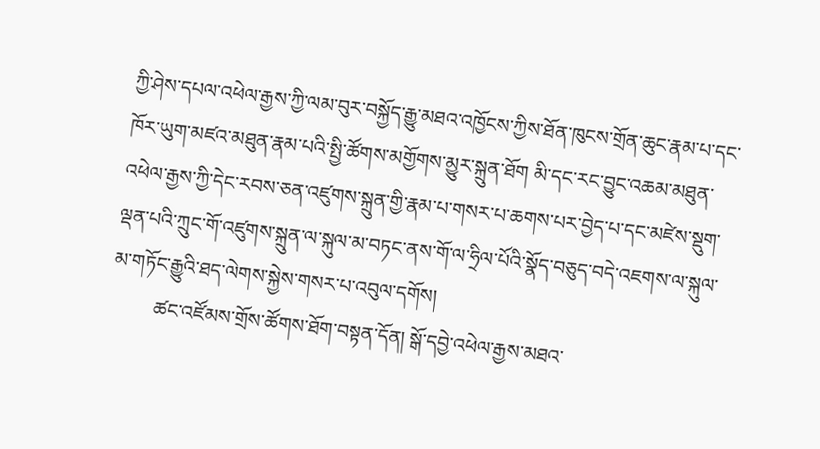ཀྱི་ཤེས་དཔལ་འཕེལ་རྒྱས་ཀྱི་ལམ་བུར་བསྐྱོད་རྒྱུ་མཐའ་འཁྱོངས་ཀྱིས་ཐོན་ཁུངས་གྲོན་ཆུང་རྣམ་པ་དང་ཁོར་ཡུག་མཛའ་མཐུན་རྣམ་པའི་སྤྱི་ཚོགས་མགྱོགས་མྱུར་སྐྲུན་ཐོག མི་དང་རང་བྱུང་འཆམ་མཐུན་འཕེལ་རྒྱས་ཀྱི་དེང་རབས་ཅན་འཛུགས་སྐྲུན་གྱི་རྣམ་པ་གསར་པ་ཆགས་པར་བྱེད་པ་དང་མཛེས་སྡུག་ལྡན་པའི་ཀྲུང་གོ་འཛུགས་སྐྲུན་ལ་སྐུལ་མ་བཏང་ནས་གོ་ལ་ཧྲིལ་པོའི་སྣོད་བཅུད་བདེ་འཇགས་ལ་སྐུལ་མ་གཏོང་རྒྱུའི་ཐད་ལེགས་སྐྱེས་གསར་པ་འབུལ་དགོས།
         ཚང་འཛོམས་གྲོས་ཚོགས་ཐོག་བསྟན་དོན། སྒོ་དབྱེ་འཕེལ་རྒྱས་མཐའ་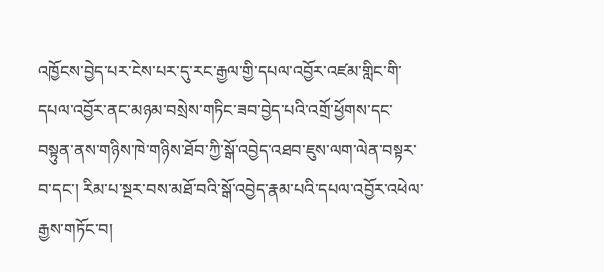འཁྱོངས་བྱེད་པར་ངེས་པར་དུ་རང་རྒྱལ་གྱི་དཔལ་འབྱོར་འཛམ་གླིང་གི་དཔལ་འབྱོར་ནང་མཉམ་བསྲེས་གཏིང་ཟབ་བྱེད་པའི་འགྲོ་ཕྱོགས་དང་བསྟུན་ནས་གཉིས་ཁེ་གཉིས་ཐོབ་ཀྱི་སྒོ་འབྱེད་འཐབ་ཇུས་ལག་ལེན་བསྟར་བ་དང་། རིམ་པ་སྔར་བས་མཐོ་བའི་སྒོ་འབྱེད་རྣམ་པའི་དཔལ་འབྱོར་འཕེལ་རྒྱས་གཏོང་བ།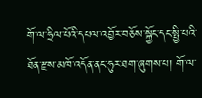གོ་ལ་ཧྲིལ་པོའི་དཔལ་འབྱོར་བཅོས་སྐྱོང་དང་སྤྱི་པའི་ཐོན་རྫས་མཁོ་འདོན་ནང་ཧུར་ཐག་ཞུགས་པ། གོ་ལ་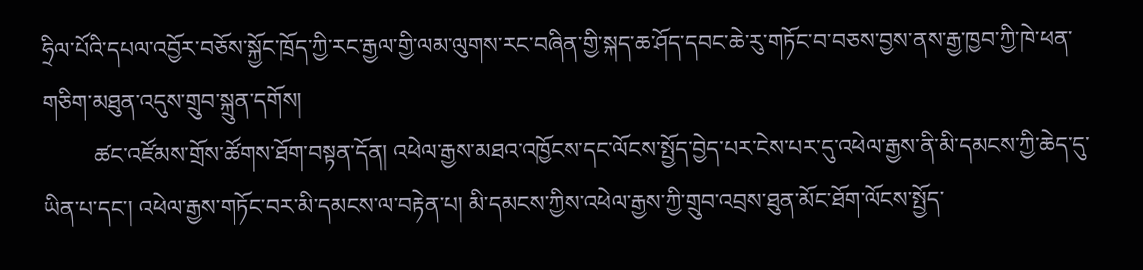ཧྲིལ་པོའི་དཔལ་འབྱོར་བཅོས་སྐྱོང་ཁྲོད་ཀྱི་རང་རྒྱལ་གྱི་ལམ་ལུགས་རང་བཞིན་གྱི་སྐད་ཆ་ཤོད་དབང་ཆེ་རུ་གཏོང་བ་བཅས་བྱས་ནས་རྒྱ་ཁྱབ་ཀྱི་ཁེ་ཕན་གཅིག་མཐུན་འདུས་གྲུབ་སྐྲུན་དགོས།
         ཚང་འཛོམས་གྲོས་ཚོགས་ཐོག་བསྟན་དོན། འཕེལ་རྒྱས་མཐའ་འཁྱོངས་དང་ལོངས་སྤྱོད་བྱེད་པར་ངེས་པར་དུ་འཕེལ་རྒྱས་ནི་མི་དམངས་ཀྱི་ཆེད་དུ་ཡིན་པ་དང་། འཕེལ་རྒྱས་གཏོང་བར་མི་དམངས་ལ་བརྟེན་པ། མི་དམངས་ཀྱིས་འཕེལ་རྒྱས་ཀྱི་གྲུབ་འབྲས་ཐུན་མོང་ཐོག་ལོངས་སྤྱོད་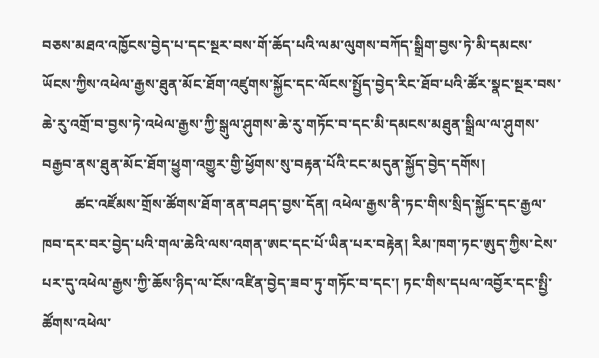བཅས་མཐའ་འཁྱོངས་བྱེད་པ་དང་སྔར་བས་གོ་ཆོད་པའི་ལམ་ལུགས་བཀོད་སྒྲིག་བྱས་ཏེ་མི་དམངས་ཡོངས་ཀྱིས་འཕེལ་རྒྱས་ཐུན་མོང་ཐོག་འཛུགས་སྐྱོང་དང་ལོངས་སྤྱོད་བྱེད་རིང་ཐོབ་པའི་ཚོར་སྣང་སྔར་བས་ཆེ་རུ་འགྲོ་བ་བྱས་ཏེ་འཕེལ་རྒྱས་ཀྱི་སྒུལ་ཤུགས་ཆེ་རུ་གཏོང་བ་དང་མི་དམངས་མཐུན་སྒྲིལ་ལ་ཤུགས་བརྒྱབ་ནས་ཐུན་མོང་ཐོག་ཕྱུག་འགྱུར་གྱི་ཕྱོགས་སུ་བརྟན་པོའི་ངང་མདུན་སྐྱོད་བྱེད་དགོས།
         ཚང་འཛོམས་གྲོས་ཚོགས་ཐོག་ནན་བཤད་བྱས་དོན། འཕེལ་རྒྱས་ནི་ཏང་གིས་སྲིད་སྐྱོང་དང་རྒྱལ་ཁབ་དར་བར་བྱེད་པའི་གལ་ཆེའི་ལས་འགན་ཨང་དང་པོ་ཡིན་པར་བརྟེན། རིམ་ཁག་ཏང་ཨུད་ཀྱིས་ངེས་པར་དུ་འཕེལ་རྒྱས་ཀྱི་ཆོས་ཉིད་ལ་ངོས་འཛིན་བྱེད་ཟབ་ཏུ་གཏོང་བ་དང་། ཏང་གིས་དཔལ་འབྱོར་དང་སྤྱི་ཚོགས་འཕེལ་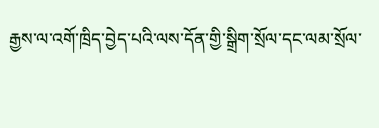རྒྱས་ལ་འགོ་ཁྲིད་བྱེད་པའི་ལས་དོན་གྱི་སྒྲིག་སྲོལ་དང་ལམ་སྲོལ་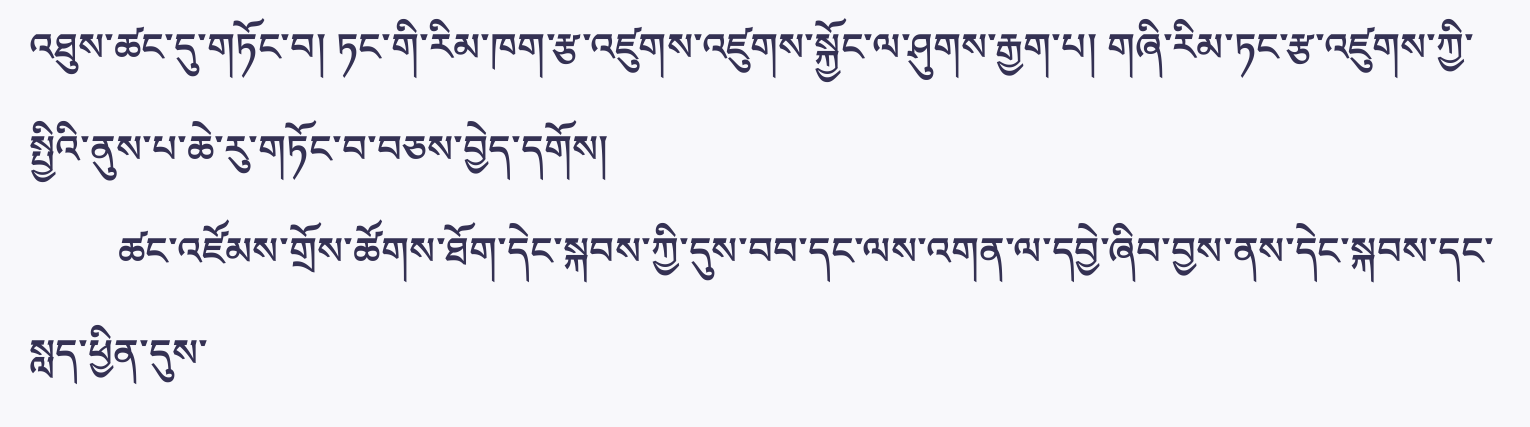འཐུས་ཚང་དུ་གཏོང་བ། ཏང་གི་རིམ་ཁག་རྩ་འཛུགས་འཛུགས་སྐྱོང་ལ་ཤུགས་རྒྱག་པ། གཞི་རིམ་ཏང་རྩ་འཛུགས་ཀྱི་སྤྱིའི་ནུས་པ་ཆེ་རུ་གཏོང་བ་བཅས་བྱེད་དགོས།
         ཚང་འཛོམས་གྲོས་ཚོགས་ཐོག་དེང་སྐབས་ཀྱི་དུས་བབ་དང་ལས་འགན་ལ་དབྱེ་ཞིབ་བྱས་ནས་དེང་སྐབས་དང་སླད་ཕྱིན་དུས་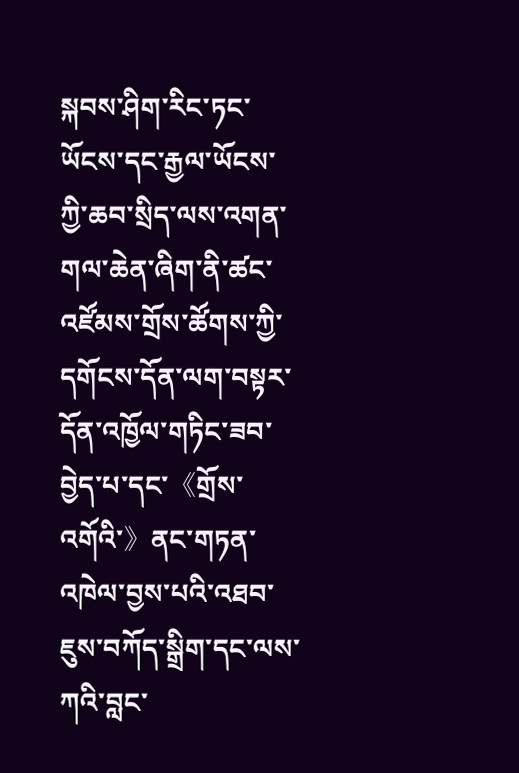སྐབས་ཤིག་རིང་ཏང་ཡོངས་དང་རྒྱལ་ཡོངས་ཀྱི་ཆབ་སྲིད་ལས་འགན་གལ་ཆེན་ཞིག་ནི་ཚང་འཛོམས་གྲོས་ཚོགས་ཀྱི་དགོངས་དོན་ལག་བསྟར་དོན་འཁྱོལ་གཏིང་ཟབ་བྱེད་པ་དང་《གྲོས་འགོའི་》ནང་གཏན་འཁེལ་བྱས་པའི་འཐབ་ཇུས་བཀོད་སྒྲིག་དང་ལས་ཀའི་བླང་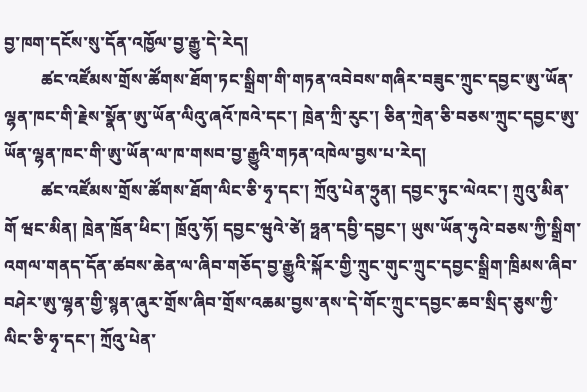བྱ་ཁག་དངོས་སུ་དོན་འཁྱོལ་བྱ་རྒྱུ་དེ་རེད།
         ཚང་འཛོམས་གྲོས་ཚོགས་ཐོག་ཏང་སྒྲིག་གི་གཏན་འབེབས་གཞིར་བཟུང་ཀྲུང་དབྱང་ཨུ་ཡོན་ལྷན་ཁང་གི་རྗེས་སྣོན་ཨུ་ཡོན་ལིའུ་ཞའོ་ཁའེ་དང་། ཁྲེན་ཀྲི་རུང་། ཅིན་ཀྲེན་ཅི་བཅས་ཀྲུང་དབྱང་ཨུ་ཡོན་ལྷན་ཁང་གི་ཨུ་ཡོན་ལ་ཁ་གསབ་བྱ་རྒྱུའི་གཏན་འཁེལ་བྱས་པ་རེད།
         ཚང་འཛོམས་གྲོས་ཚོགས་ཐོག་ལིང་ཅི་ཧྭ་དང་། ཀྲོའུ་པེན་ཧྲུན། དབྱང་ཏུང་ལེའང་། ཀྲུའུ་མིན་གོ ཝང་མིན། ཁྲེན་ཁྲོན་ཕིང་། ཁྲོའུ་ཧོ། དབྱང་ཝུའེ་ཙེ། ཧྥན་དབྱི་དབྱང་། ཡུས་ཡོན་ཧུའེ་བཅས་ཀྱི་སྒྲིག་འགལ་གནད་དོན་ཚབས་ཆེན་ལ་ཞིབ་གཅོད་བྱ་རྒྱུའི་སྐོར་གྱི་ཀྲུང་གུང་ཀྲུང་དབྱང་སྒྲིག་ཁྲིམས་ཞིབ་བཤེར་ཨུ་ལྷན་གྱི་སྙན་ཞུར་གྲོས་ཞིབ་གྲོས་འཆམ་བྱས་ནས་དེ་གོང་ཀྲུང་དབྱང་ཆབ་སྲིད་ཅུས་ཀྱི་ལིང་ཅི་ཧྭ་དང་། ཀྲོའུ་པེན་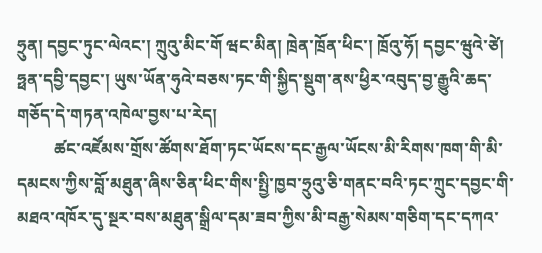ཧྲུན། དབྱང་ཏུང་ལེའང་། ཀྲུའུ་མིང་གོ ཝང་མིན། ཁྲེན་ཁྲོན་ཕིང་། ཁྲོའུ་ཧོ། དབྱང་ཝུའེ་ཙེ། ཧྥན་དབྱི་དབྱང་། ཡུས་ཡོན་ཧུའེ་བཅས་ཏང་གི་སྐྱིད་སྡུག་ནས་ཕྱིར་འབུད་བྱ་རྒྱུའི་ཆད་གཅོད་དེ་གཏན་འཁེལ་བྱས་པ་རེད།
         ཚང་འཛོམས་གྲོས་ཚོགས་ཐོག་ཏང་ཡོངས་དང་རྒྱལ་ཡོངས་མི་རིགས་ཁག་གི་མི་དམངས་ཀྱིས་བློ་མཐུན་ཞིས་ཅིན་ཕིང་གིས་སྤྱི་ཁྱབ་ཧྲུའུ་ཅི་གནང་བའི་ཏང་ཀྲུང་དབྱང་གི་མཐའ་འཁོར་དུ་སྔར་བས་མཐུན་སྒྲིལ་དམ་ཟབ་ཀྱིས་མི་བརྒྱ་སེམས་གཅིག་དང་དཀའ་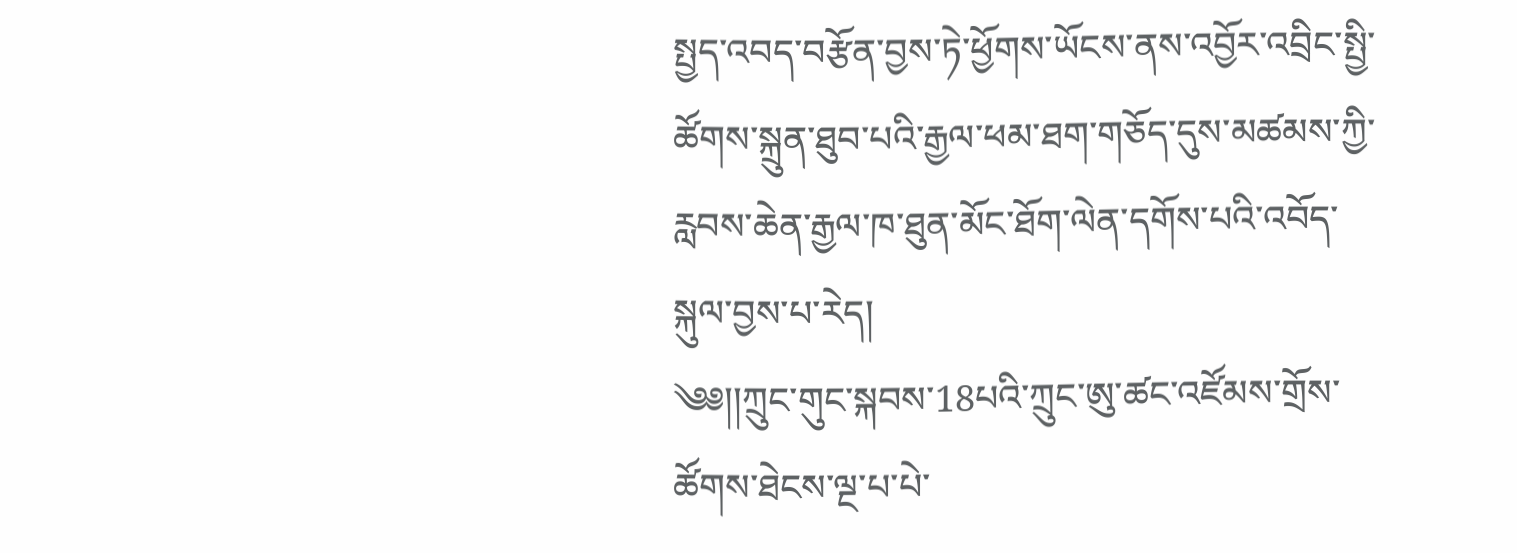སྤྱད་འབད་བརྩོན་བྱས་ཏེ་ཕྱོགས་ཡོངས་ནས་འབྱོར་འབྲིང་སྤྱི་ཚོགས་སྐྲུན་ཐུབ་པའི་རྒྱལ་ཕམ་ཐག་གཅོད་དུས་མཚམས་ཀྱི་རླབས་ཆེན་རྒྱལ་ཁ་ཐུན་མོང་ཐོག་ལེན་དགོས་པའི་འབོད་སྐུལ་བྱས་པ་རེད།
༄༅།།ཀྲུང་གུང་སྐབས་18པའི་ཀྲུང་ཨུ་ཚང་འཛོམས་གྲོས་ཚོགས་ཐེངས་ལྔ་པ་པེ་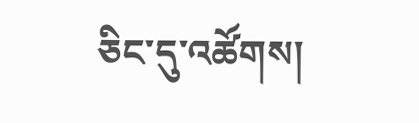ཅིང་དུ་འཚོགས།